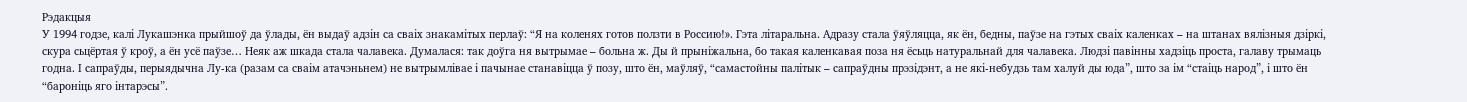Рэдакцыя
У 1994 годзе, калі Лукашэнка прыйшоў да ўлады, ён выдаў адзін са сваіх знакамітых перлаў: “Я на коленях готов ползти в Россию!». Гэта літаральна. Адразу стала ўяўляцца, як ён, бедны, паўзе на гэтых сваіх каленках – на штанах вялізныя дзіркі, скура сьцёртая ў кроў, а ён усё паўзе… Неяк аж шкада стала чалавека. Думалася: так доўга ня вытрымае – больна ж. Ды й прыніжальна, бо такая каленкавая поза ня ёсьць натуральнай для чалавека. Людзі павінны хадзіць проста, галаву трымаць годна. І сапраўды, перыядычна Лу-ка (разам са сваім атачэньнем) не вытрымлівае і пачынае станавіцца ў позу, што ён, маўляў, “самастойны палітык – сапраўдны прэзідэнт, а не які-небудзь там халуй ды юда”, што за ім “стаіць народ”, і што ён “бароніць яго інтарэсы”.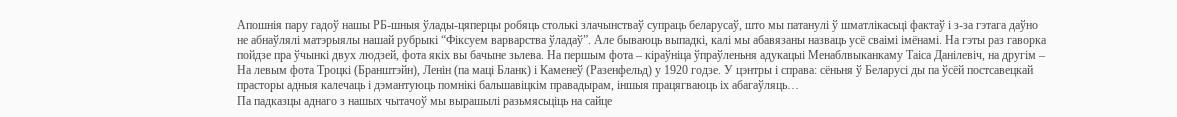Апошнія пару гадоў нашы РБ-шныя ўлады-цяперцы робяць столькі злачынстваў супраць беларусаў, што мы патанулі ў шматлікасьці фактаў і з-за гэтага даўно не абнаўлялі матэрыялы нашай рубрыкі “Фіксуем варварства ўладаў”. Але бываюць выпадкі, калі мы абавязаны назваць усё сваімі імёнамі. На гэты раз гаворка пойдзе пра ўчынкі двух людзей, фота якіх вы бачыне зьлева. На першым фота – кіраўніца ўпраўленьня адукацыі Менаблвыканкаму Таіса Данілевіч, на другім –
На левым фота Троцкі (Бранштэйн), Ленін (па маці Бланк) і Каменеў (Разенфельд) у 1920 годзе. У цэнтры і справа: сёньня ў Беларусі ды па ўсёй постсавецкай прасторы адныя калечаць і дэмантуюць помнікі бальшавіцкім правадырам, іншыя працягваюць іх абагаўляць…
Па падказцы аднаго з нашых чытачоў мы вырашылі разьмясьціць на сайце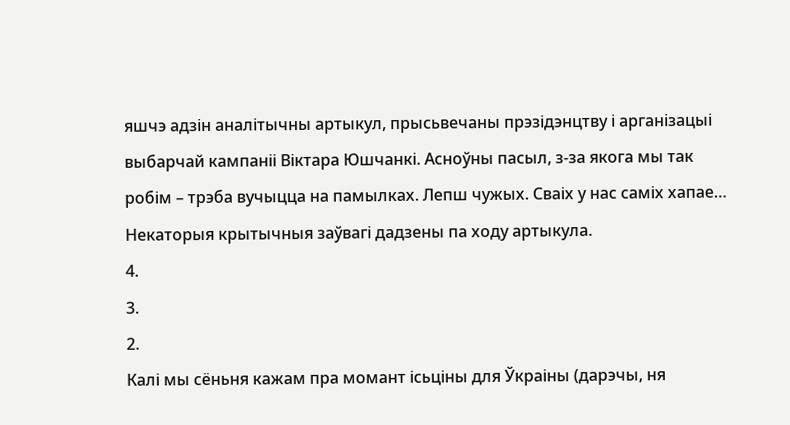яшчэ адзін аналітычны артыкул, прысьвечаны прэзідэнцтву і арганізацыі выбарчай кампаніі Віктара Юшчанкі. Асноўны пасыл, з-за якога мы так робім – трэба вучыцца на памылках. Лепш чужых. Сваіх у нас саміх хапае… Некаторыя крытычныя заўвагі дадзены па ходу артыкула.
4.
3.
2.
Калі мы сёньня кажам пра момант ісьціны для Ўкраіны (дарэчы, ня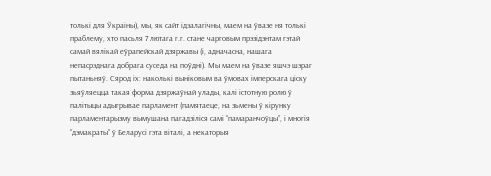толькі для Ўкраіны), мы, як сайт ідэалагічны, маем на ўвазе ня толькі праблему, хто пасьля 7 лютага г.г. стане чарговым прэзідэнтам гэтай самай вялікай еўрапейскай дзяржавы (і, адначасна, нашага непасрэднага добрага суседа на поўдні). Мы маем на ўвазе яшчэ шэраг пытаньняў. Сярод іх: наколькі выніковым ва ўмовах імперскага ціску зьяўляецца такая форма дзяржаўнай улады, калі істотную ролю ў палітыцы адыгрывае парламент (памятаеце, на зьмены ў кірунку парламентарызму вымушана пагадзіліся самі “памаранчоўцы”, і многія “дэмакраты” ў Беларусі гэта віталі, а некаторыя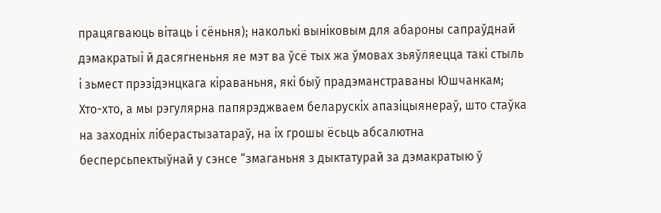працягваюць вітаць і сёньня); наколькі выніковым для абароны сапраўднай дэмакратыі й дасягненьня яе мэт ва ўсё тых жа ўмовах зьяўляецца такі стыль і зьмест прэзідэнцкага кіраваньня, які быў прадэманстраваны Юшчанкам;
Хто-хто, а мы рэгулярна папярэджваем беларускіх апазіцыянераў, што стаўка на заходніх ліберастызатараў, на іх грошы ёсьць абсалютна бесперсьпектыўнай у сэнсе “змаганьня з дыктатурай за дэмакратыю ў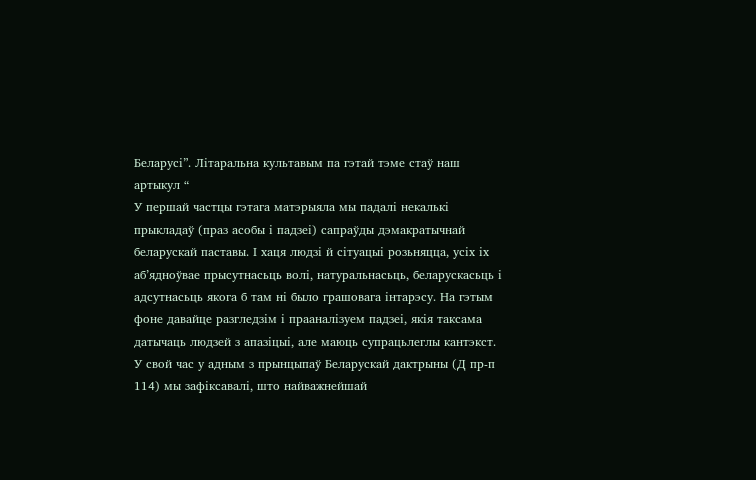Беларусі”. Літаральна культавым па гэтай тэме стаў наш артыкул “
У першай частцы гэтага матэрыяла мы падалі некалькі прыкладаў (праз асобы і падзеі) сапраўды дэмакратычнай беларускай паставы. І хаця людзі й сітуацыі розьняцца, усіх іх аб’ядноўвае прысутнасьць волі, натуральнасьць, беларускасьць і адсутнасьць якога б там ні было грашовага інтарэсу. На гэтым фоне давайце разгледзім і прааналізуем падзеі, якія таксама датычаць людзей з апазіцыі, але маюць супрацьлеглы кантэкст.
У свой час у адным з прынцыпаў Беларускай дактрыны (Д пр-п 114) мы зафіксавалі, што найважнейшай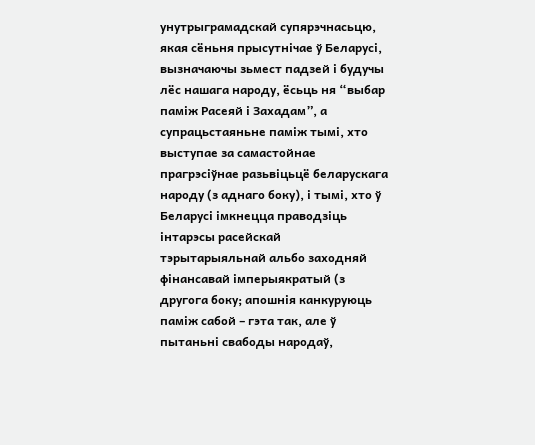унутрыграмадскай супярэчнасьцю, якая сёньня прысутнічае ў Беларусі, вызначаючы зьмест падзей і будучы лёс нашага народу, ёсьць ня “выбар паміж Расеяй і Захадам”, а супрацьстаяньне паміж тымі, хто выступае за самастойнае прагрэсіўнае разьвіцьцё беларускага народу (з аднаго боку), і тымі, хто ў Беларусі імкнецца праводзіць інтарэсы расейскай тэрытарыяльнай альбо заходняй фінансавай імперыякратый (з другога боку; апошнія канкуруюць паміж сабой – гэта так, але ў пытаньні свабоды народаў,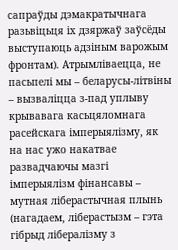сапраўды дэмакратычнага разьвіцьця іх дзяржаў заўсёды выступаюць адзіным варожым фронтам). Атрымліваецца, не пасьпелі мы – беларусы-літвіны – вызваліцца з-пад уплыву крывавага касьцяломнага расейскага імперыялізму, як на нас ужо накатвае развадчаючы мазгі імперыялізм фінансавы – мутная ліберастычная плынь (нагадаем, ліберастызм – гэта гібрыд лібералізму з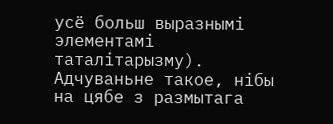усё больш выразнымі элементамі таталітарызму). Адчуваньне такое, нібы на цябе з размытага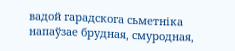вадой гарадскога сьметніка напаўзае брудная, смуродная,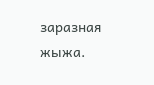заразная жыжа.